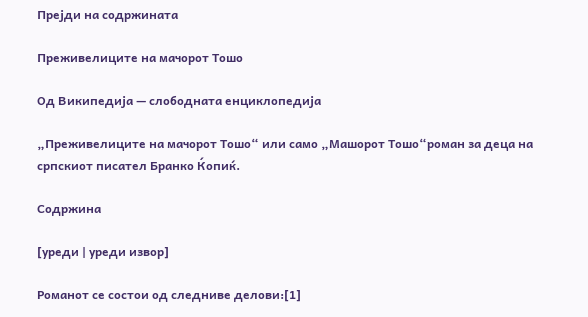Прејди на содржината

Преживелиците на мачорот Тошо

Од Википедија — слободната енциклопедија

„Преживелиците на мачорот Тошо“ или само „Машорот Тошо“роман за деца на српскиот писател Бранко Ќопиќ.

Содржина

[уреди | уреди извор]

Романот се состои од следниве делови:[1]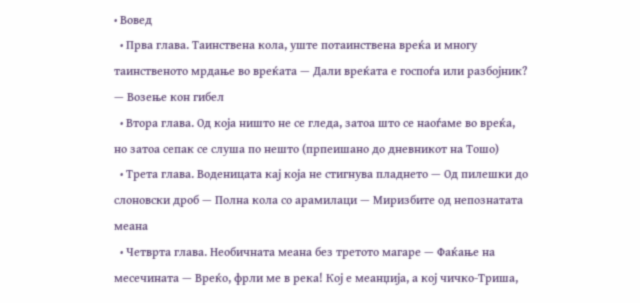• Вовед
  • Прва глава. Таинствена кола, уште потаинствена вреќа и многу таинственото мрдање во вреќата — Дали вреќата е госпоѓа или разбојник? — Возење кон гибел
  • Втора глава. Од која ништо не се гледа, затоа што се наоѓаме во вреќа, но затоа сепак се слуша по нешто (прпеишано до дневникот на Тошо)
  • Трета глава. Воденицата кај која не стигнува пладнето — Од пилешки до слоновски дроб — Полна кола со арамилаци — Миризбите од непознатата меана
  • Четврта глава. Необичната меана без третото магаре — Фаќање на месечината — Вреќо, фрли ме в река! Кој е меанџија, а кој чичко-Триша,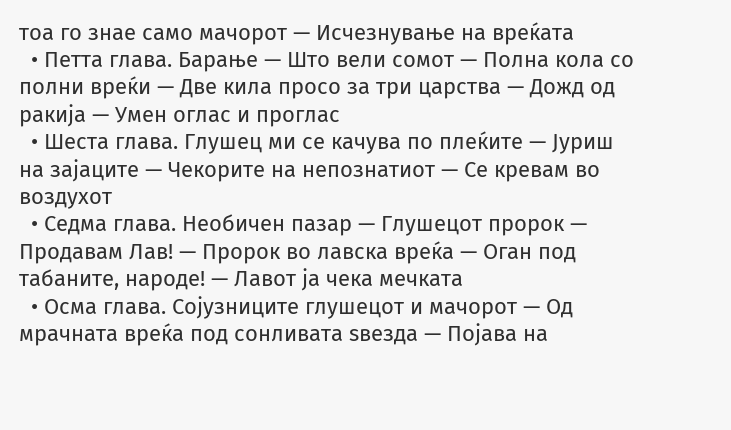тоа го знае само мачорот — Исчезнување на вреќата
  • Петта глава. Барање — Што вели сомот — Полна кола со полни вреќи — Две кила просо за три царства — Дожд од ракија — Умен оглас и проглас
  • Шеста глава. Глушец ми се качува по плеќите — Јуриш на зајаците — Чекорите на непознатиот — Се кревам во воздухот
  • Седма глава. Необичен пазар — Глушецот пророк — Продавам Лав! — Пророк во лавска вреќа — Оган под табаните, народе! — Лавот ја чека мечката
  • Осма глава. Сојузниците глушецот и мачорот — Од мрачната вреќа под сонливата ѕвезда — Појава на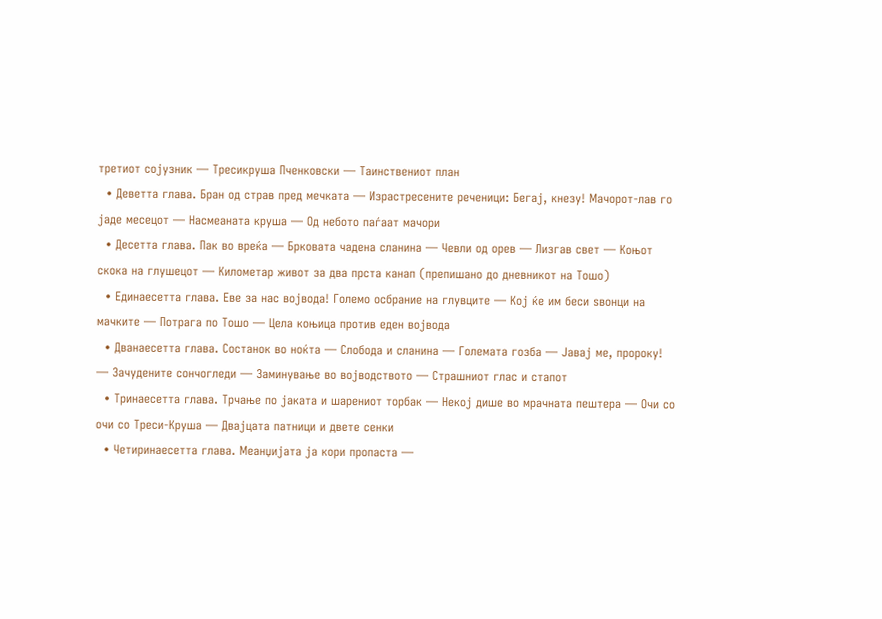третиот сојузник — Тресикруша Пченковски — Таинствениот план
  • Деветта глава. Бран од страв пред мечката — Израстресените реченици: Бегај, кнезу! Мачорот-лав го јаде месецот — Насмеаната круша — Од небото паѓаат мачори
  • Десетта глава. Пак во вреќа — Брковата чадена сланина — Чевли од орев — Лизгав свет — Коњот скока на глушецот — Километар живот за два прста канап (препишано до дневникот на Тошо)
  • Единаесетта глава. Еве за нас војвода! Големо осбрание на глувците — Кој ќе им беси ѕвонци на мачките — Потрага по Тошо — Цела коњица против еден војвода
  • Дванаесетта глава. Состанок во ноќта — Слобода и сланина — Големата гозба — Јавај ме, пророку! — Зачудените сончогледи — Заминување во војводството — Страшниот глас и стапот
  • Тринаесетта глава. Трчање по јаката и шарениот торбак — Некој дише во мрачната пештера — Очи со очи со Треси-Круша — Двајцата патници и двете сенки
  • Четиринаесетта глава. Меанџијата ја кори пропаста —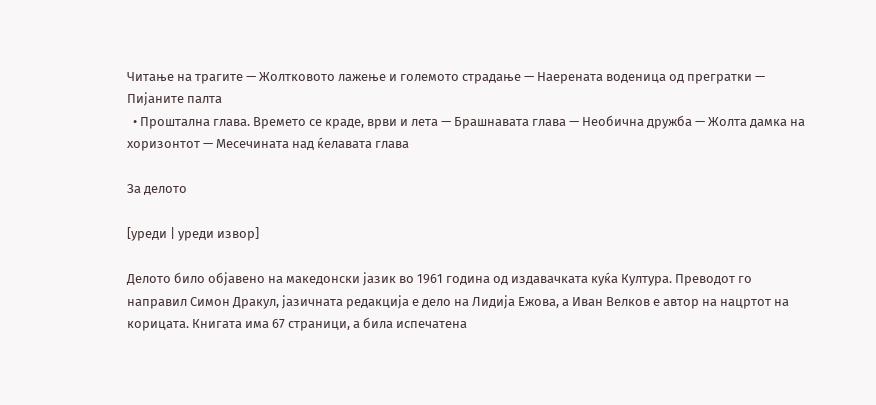Читање на трагите — Жолтковото лажење и големото страдање — Наерената воденица од прегратки — Пијаните палта
  • Проштална глава. Времето се краде, врви и лета — Брашнавата глава — Необична дружба — Жолта дамка на хоризонтот — Месечината над ќелавата глава

За делото

[уреди | уреди извор]

Делото било објавено на македонски јазик во 1961 година од издавачката куќа Култура. Преводот го направил Симон Дракул, јазичната редакција е дело на Лидија Ежова, а Иван Велков е автор на нацртот на корицата. Книгата има 67 страници, а била испечатена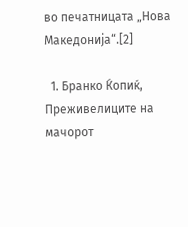во печатницата „Нова Македонија“.[2]

  1. Бранко Ќопиќ, Преживелиците на мачорот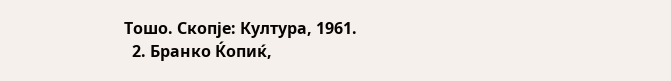Тошо. Скопје: Култура, 1961.
  2. Бранко Ќопиќ,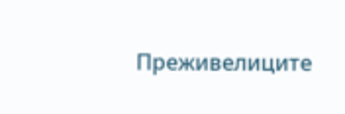Преживелиците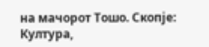на мачорот Тошо. Скопје: Култура,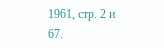1961, стр. 2 и 67.